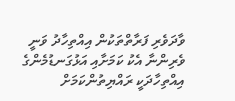ވާދަވެރި ފަރާތްތަކުން އިއްތިހާދު ވަނީ ވެރިންނާ އެކު ކަމަށާއި އަޅުގަނޑުމެންގެ އިއްތިހާދަކީ ރައްޔިތުންކަމަށް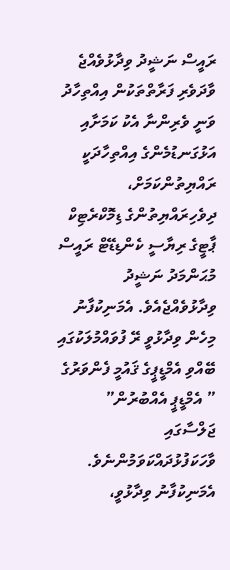ރައީސް ނަޝީދު ވިދާޅުވެއްޖެ
ވާދަވެރި ފަރާތްތަކުން އިއްތިހާދު ވަނީ ވެރިންނާ އެކު ކަމަށާއި އަޅުގަނޑުމެންގެ އިއްތިހާދަކީ ރައްޔިތުންކަމަށް، ދިވެހިރައްޔިތުންގެ ޑިމޮކްރެޓިކް ޕާޓީގެ ރިޔާސީ ކެންޑިޑޭޓް ރައީސް މުޙަންމަދު ނަޝީދު ވިދާޅުވެއްޖެއެވެ. އެމަނިކުފާނު މިހެން ވިދާޅުވީ ރޭ ފުވައްމުލަކުގައި ބޭއްވި އެމްޑީޕީގެ ޤައުމީ ފެންވަރުގެ ” އެމްޑީޕީ އެއްބުރުން” ޖަލްސާގައި ވާހަކަފުޅުދައްކަވަމުންނެވެ. އެމަނިކުފާނު ވިދާޅުވީ،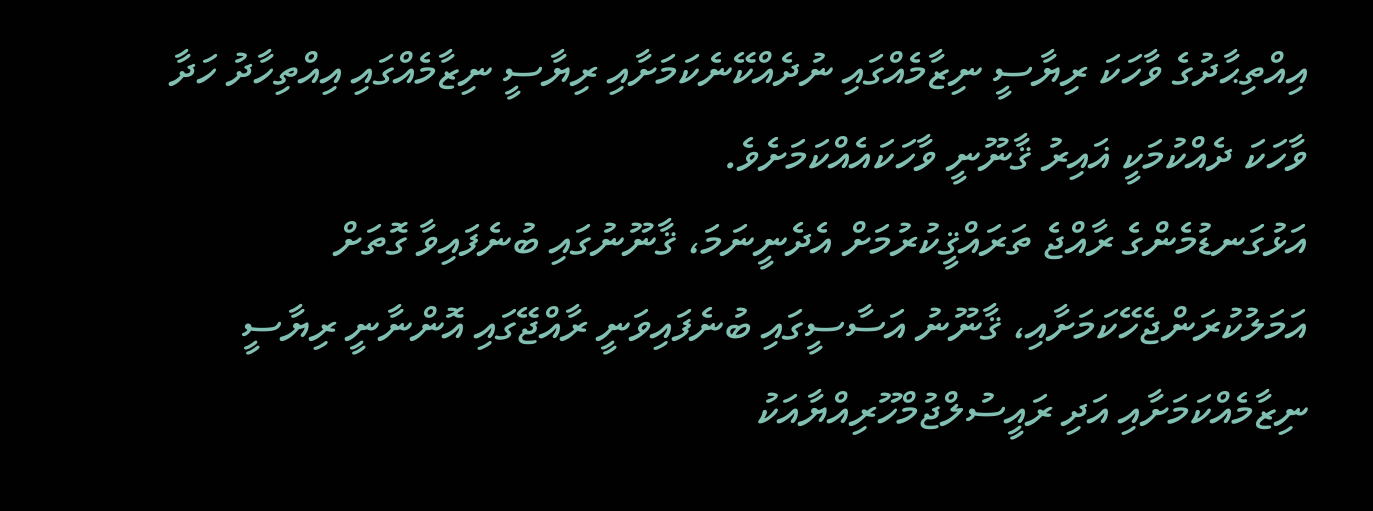އިއްތިޙާދުގެ ވާހަކަ ރިޔާސީ ނިޒާމެއްގައި ނުދެއްކޭނެކަމަށާއި ރިޔާސީ ނިޒާމެއްގައި އިއްތިހާދު ހަދާ ވާހަކަ ދެއްކުމަކީ ޣައިރު ޤާނޫނީ ވާހަކައެއްކަމަށެވެ.
އަޅުގަނޑުމެންގެ ރާއްޖެ ތަރައްޤީކުރުމަށް އެދެނީނަމަ، ޤާނޫނުގައި ބުނެފައިވާ ގޮތަށް އަމަލުކުރަންޖެހޭކަމަށާއި، ޤާނޫނު އަސާސީގައި ބުނެފައިވަނީ ރާއްޖޭގައި އޮންނާނީ ރިޔާސީ ނިޒާމެއްކަމަށާއި އަދި ރައީސުލްޖުމްހޫރިއްޔާއަކު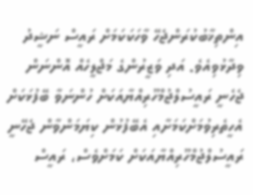އިންތިޚާބުކުރަންޖެހޭ ވާހަކަކަމަށް ރައީސް ނަޝީދު ވިދާޅުވިއެވެ. އަދި ވަޒީރުންގެ މަޖްލީހެއް އޮންނަން ޖެހެނީ ރައީސުލްޖުމްހޫރިއްޔާއަކަށް ހުންނަވާ ބޭފުޅަކަށް އެހީތެރިވުމަށްކަމަށާއި އެބޭފުޅުން ކިޔަމަންވާން ޖެހޭނީ ރައީސުލްޖުމްހޫރިއްޔާއަކަށް ކަމަށްވެސް، ރައީސް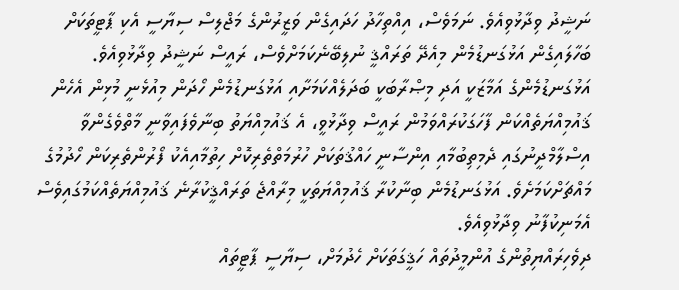ނަޝީދު ވިދާޅުވިއެވެ. ނަމަވެސް، އިއްތިހާދު ހަދައިގެން ވަޒީރުންގެ މަޖްލިސް ސިޔާސީ އެކި ޕާޓީތަކަށް ބަހާލައިގެން އަޅުގަނޑުމެން މިއެދޭ ތަރައްޤީ ނުލިބޭނެކަމަށްވެސް، ރައީސް ނަޝީދު ވިދާޅުވިއެވެ.
އަޅުގަނޑުމެންގެ އަމާޒަކީ އަދި މިޞްރާބަކީ ބަދަލެއްކަމަށާއި އަޅުގަނޑުމެން ހޯދަން މިއުޅެނީ މުޅިން އެހެން ޤައުމިއްޔަތެއްކަން ފާހަގަކުރައްވަމުން ރައީސް ވިދާޅުވީ، އެ ޤައުމިއްޔަތު ބިނާވެފައިވާނީ މާތްވެގެންވާ އިސްލާމްދީނުގައި ދެމިތިބުމާއި އިންސާނީ ހައްޤުތަކަށް ހުރުމަތްތެރިކޮށް ހިތުމާއިއެކު ފޯރުންތެރިކަން ހޯދުމުގެ މައްޗަށްކަމަށެވެ. އަޅުގަނޑުމެން ބިނާކުރާ ޤައުމިއްޔަތަކީ މިރާއްޖެ ތަރައްޤީކުރާނެ ޤައުމިއްޔަތެއްކަމުގައިވެސް އެމަނިކުފާނު ވިދާޅުވިއެވެ.
ދިވެހިރައްޔިތުންގެ އުންމީދުތައް ހަޤީގަތަކަށް ހެދުމަށް، ސިޔާސީ ޕާޓީތައް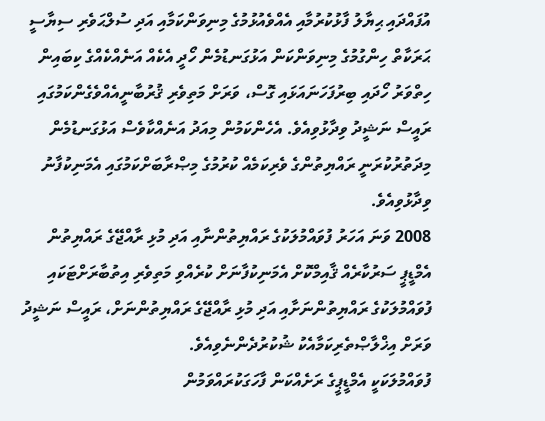އުފައްދައި ޙިޔާލު ފާޅުކުރުމާއި އެއްވެއުޅުމުގެ މިނިވަންކަމާއި އަދި ސުލްޙަވެރި ސިޔާސީ ޙަރަކާތް ހިންގުމުގެ މިނިވަންކަން އަޅުގަނޑުމެން ހޯދީ އެކެއް އަނެއްކެއްގެ ކިބައިން ހިތްވަރު ހޯދައި ބިރުފަހަނައަޅައި ގޮސް، ވަރަށް މަތިވެރި ޤުރުބާނީއެއްވެގެންކަމުގައި ރައީސް ނަޝީދު ވިދާޅުވިއެވެ. އެހެންކަމުން މިއަދު އަނެއްކާވެސް އަޅުގަނޑުމެން މިދަތުރުކުރަނީ ރައްޔިތުންގެ ވެރިކަމެއް ކުރުމުގެ މިޞްރާބަށްކަމުގައި އެމަނިކުފާނު ވިދާޅުވިއެވެ.
2008 ވަނަ އަހަރު ފުވައްމުލަކުގެ ރައްޔިތުންނާއި އަދި މުޅި ރާއްޖޭގެ ރައްޔިތުން އެމްޑީޕީ ސަރުކާރެއް ޤާއިމްކޮށް އެމަނިކުފާނަށް ކުރެއްވި މަތިވެރި އިތުބާރަށްޓަކައި ފުވައްމުލަކުގެ ރައްޔިތުންނަށާއި އަދި މުޅި ރާއްޖޭގެ ރައްޔިތުންނަށް، ރައީސް ނަޝީދު ވަރަށް އިޚްލާޞްތެރިކަމާއެކު ޝުކުރުދެންނެވިއެވެ.
ފުވައްމުލަކަކީ އެމްޑީޕީގެ ރަށެއްކަން ފާހަގަކުރައްވަމުން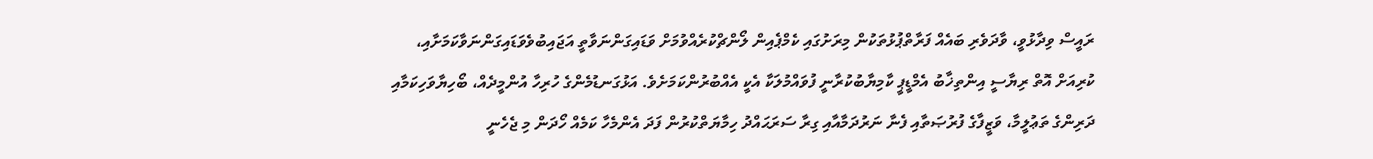ރައީސް ވިދާޅުވީ، ވާދަވެރި ބައެއް ފަރާތްޕުޅުތަކުން މިރަށުގައި ކެމްޕެއިން ލޯންޗްކުރެއްވުމަށް ވަޑައިގަންނަވާތީ އަޖައިބުވެވަޑައިގަންނަވާކަމަށާއި، ކުރިއަށް އޮތް ރިޔާސީ އިންތިޚާބު އެމްޑީޕީ ކާމިޔާބުކުރާނީ ފުވައްމުލަކާ އެކީ އެއްބުރުންކަމަށެވެ. އަޅުގަނޑުމެންގެ ހުރިހާ އުންމީދެއް، ބޯހިޔާވަހިކަމާއި ދަރިންގެ ތަޢުލީމާ، ވަޒީފާގެ ފުރުޞަތާއި ފެނާ ނަރުދަމާއާއި ގިރާ ސަރަޙައްދު ހިމާޔަތްކުރުން ފަދަ އެންމެހާ ކަމެއް ހޯދަން މި ޖެހެނީ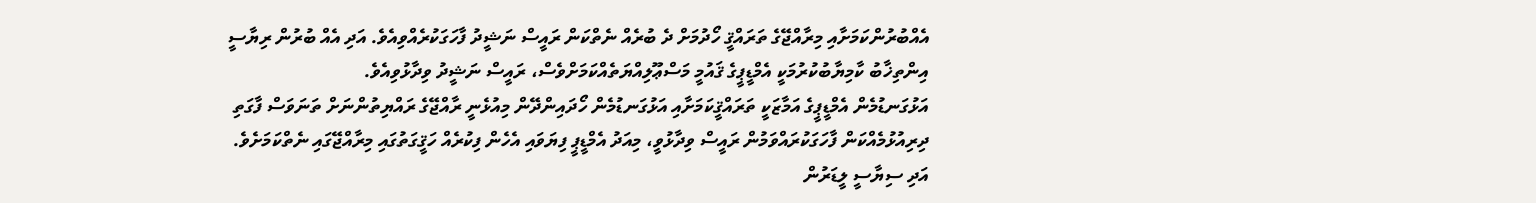އެއްބުރުންކަމަށާއި މިރާއްޖޭގެ ތަރައްޤީ ހޯދުމަށް ދެ ބުރެއް ނެތްކަން ރައީސް ނަޝީދު ފާހަގަކުރެއްވިއެވެ. އަދި އެއް ބުރުން ރިޔާސީ އިންތިޚާބު ކާމިޔާބުކުރުމަކީ އެމްޑީޕީގެ ޤައުމީ މަސްޢޫލިއްޔަތެއްކަމަށްވެސް، ރައީސް ނަޝީދު ވިދާޅުވިއެވެ.
އަޅުގަނޑުމެން އެމްޑީޕީގެ އަމާޒަކީ ތަރައްޤީކަމަށާއި އަޅުގަނޑުމެން ހޯދައިންދޭން މިއުޅެނީ ރާއްޖޭގެ ރައްޔިތުންނަށް ތަނަވަސް ފާގަތި ދިރިއުޅުމެއްކަން ފާހަގަކުރައްވަމުން ރައީސް ވިދާޅުވީ، މިއަދު އެމްޑީޕީ ފިޔަވައި އެހެން ފިކުރެއް ހަޤީގަތުގައި މިރާއްޖޭގައި ނެތްކަމަށެވެ. އަދި ސިޔާސީ ލީޑަރުން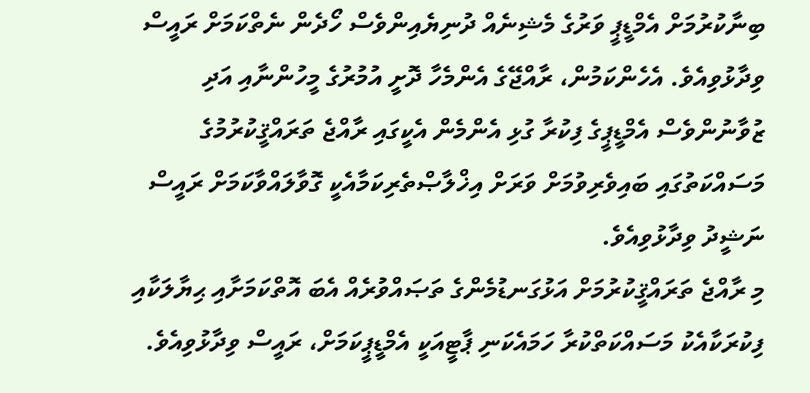ބިނާކުރުމަށް އެމްޑީޕީ ވަރުގެ މެޝިނެއް ދުނިޔެއިންވެސް ހޯދެން ނެތްކަމަށް ރައީސް ވިދާޅުވިއެވެ. އެހެންކަމުން، ރާއްޖޭގެ އެންމެހާ ދޮށީ އުމުރުގެ މީހުންނާއި އަދި ޒުވާނުންވެސް އެމްޑީޕީގެ ފިކުރާ ގުޅި އެންމެން އެކީގައި ރާއްޖެ ތަރައްޤީކުރުމުގެ މަސައްކަތުގައި ބައިވެރިވުމަށް ވަރަށް އިޚްލާޞްތެރިކަމާއެކީ ގޮވާލައްވާކަމަށް ރައީސް ނަޝީދު ވިދާޅުވިއެވެ.
މި ރާއްޖެ ތަރައްޤީކުރުމަށް އަޅުގަނޑުމެންގެ ތަޞައްވުރެއް އެބަ އޮތްކަމަށާއި ޙިޔާލަކާއި ފިކުރަކާއެކު މަސައްކަތްކުރާ ހަމައެކަނި ޕާޓީއަކީ އެމްޑީޕީކަމަށް، ރައީސް ވިދާޅުވިއެވެ.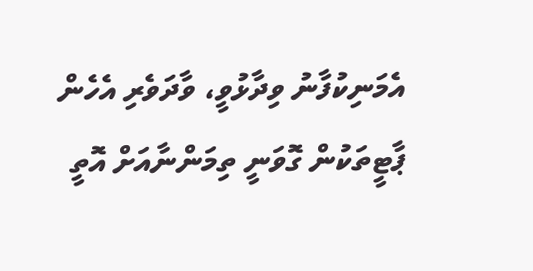އެމަނިކުފާނު ވިދާޅުވީ، ވާދަވެރި އެހެން ޕާޓީތަކުން ގޮވަނީ ތިމަންނާއަށް އޮތީ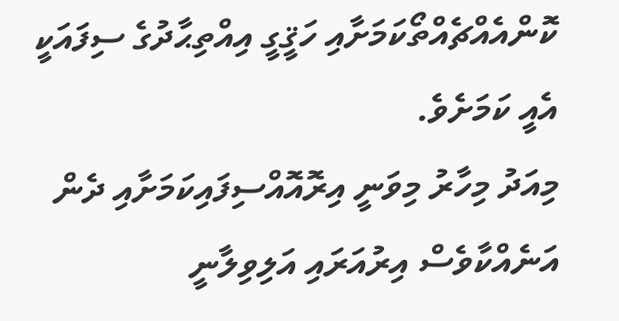ކޮންއެއްޗެއްތޯކަމަށާއި ހަޤީގީ އިއްތިޙާދުގެ ސިފައަކީ އެއީ ކަމަށެވެ.
މިއަދު މިހާރު މިވަނީ އިރޮއޮއްސިފައިކަމަށާއި ދެން އަނެއްކާވެސް އިރުއަރައި އަލިވިލާނީ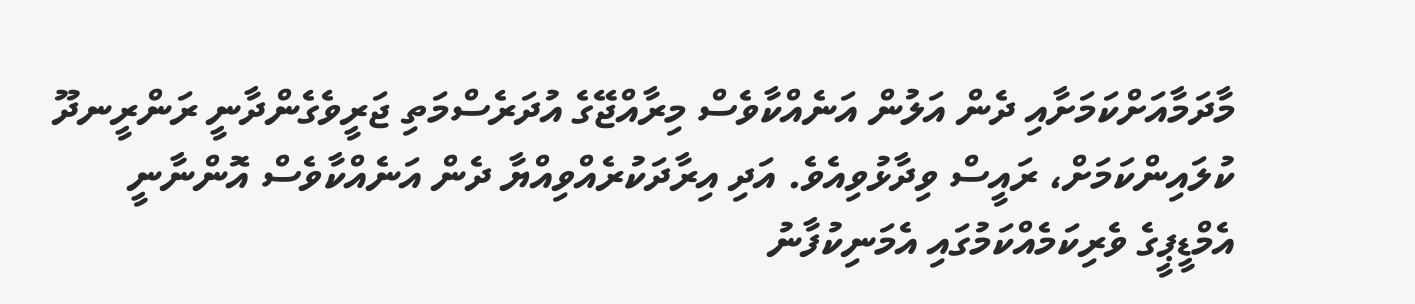މާދަމާއަށްކަމަށާއި ދެން އަލުން އަނެއްކާވެސް މިރާއްޖޭގެ އުދަރެސްމަތި ޖަރީވެގެންދާނީ ރަންރީނދޫ ކުލައިންކަމަށް، ރައީސް ވިދާޅުވިއެވެ. އަދި އިރާދަކުރެއްވިއްޔާ ދެން އަނެއްކާވެސް އޮންނާނީ އެމްޑީޕީގެ ވެރިކަމެއްކަމުގައި އެމަނިކުފާނު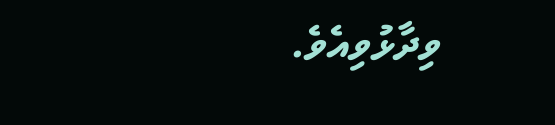ވިދާޅުވިއެވެ.